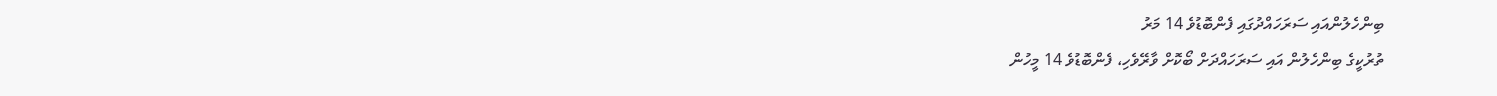ބިންހެލުންއައި ސަރަހައްދުގައި ފެންބޮޑުވެ 14 މަރު
ތުރުކީގެ ބިންހެލުން އައި ސަރަހައްދަށް ބޯކޮށް ވާރޭވެހި، ފެންބޮޑުވެ 14 މީހުން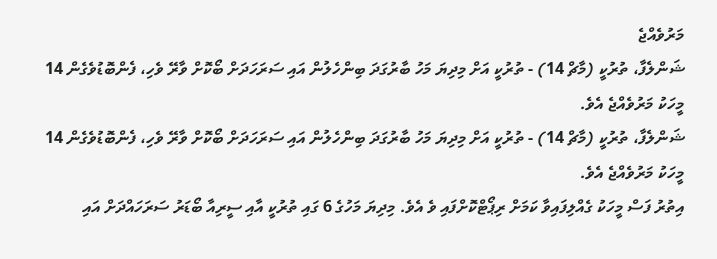މަރުވެއްޖެ
ޝަންލެފާ، ތުރުކީ (މާޗް 14) - ތުރުކީ އަށް މިދިޔަ މަހު ބާރުގަދަ ބިންހެލުން އައި ސަރަހަދަށް ބޯކޮށް ވާރޭ ވެހި، ފެންބޮޑުވެގެން 14 މީހަކު މަރުވެއްޖެ އެވެ.
ޝަންލެފާ، ތުރުކީ (މާޗް 14) - ތުރުކީ އަށް މިދިޔަ މަހު ބާރުގަދަ ބިންހެލުން އައި ސަރަހަދަށް ބޯކޮށް ވާރޭ ވެހި، ފެންބޮޑުވެގެން 14 މީހަކު މަރުވެއްޖެ އެވެ.
އިތުރު ފަސް މީހަކު ގެއްލިފައިވާ ކަމަށް ރިޕޯޓްކޮށްފައި ވެ އެވެ. މިދިޔަ މަހުގެ 6 ގައި ތުރުކީ އާއި ސީރިއާ ބޯޑަރު ސަރަހައްދަށް އައި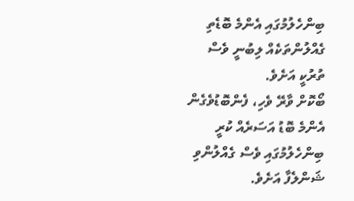ބިންހެލުމުގައި އެންމެ ބޮޑެތި ގެއްލުންތަކެއް ލިބުނީ ވެސް ތުރުކީ އަށެވެ.
ބޯކޮށް ވާރޭ ވެހި، ފެންބޮޑުވެގެން އެންމެ ބޮޑު އަސަރެއް ކުރީ ބިންހެލުމުގައި ވެސް ގެއްލުންވި ޝަންލެފާ އަށެވެ.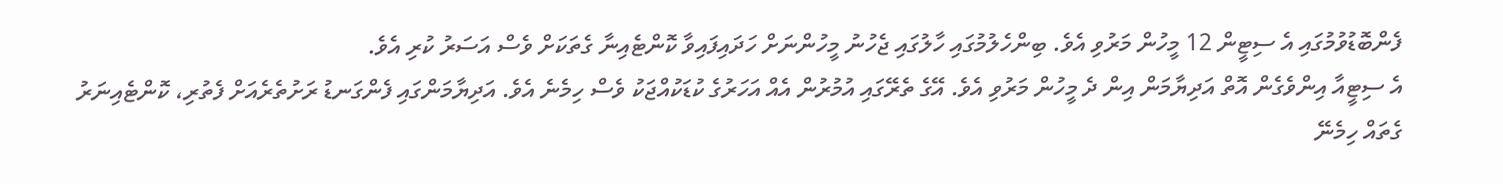ފެންބޮޑުވުމުގައި އެ ސިޓީން 12 މީހުން މަރުވި އެވެ. ބިންހެލުމުގައި ހާލުގައި ޖެހުނު މީހުންނަށް ހަދައިފައިވާ ކޮންޓެއިނާ ގެތަކަށް ވެސް އަސަރު ކުރި އެވެ.
އެ ސިޓީއާ އިންވެގެން އޮތް އަދިޔާމަން އިން ދެ މީހުން މަރުވި އެވެ. އޭގެ ތެރޭގައި އުމުރުން އެއް އަހަރުގެ ކުޑަކުއްޖަކު ވެސް ހިމެނެ އެވެ. އަދިޔާމަންގައި ފެންގަނޑު ރަށުތެރެއަށް ފެތުރި، ކޮންޓެއިނަރު ގެތައް ހިމެނޭ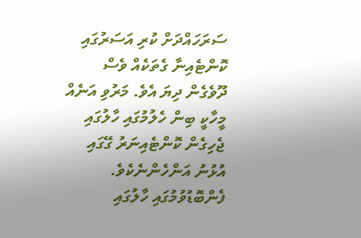ސަރަހައްދަށް ކުރި އަސަރުގައި ކޮންޓެއިނާ ގެތަކެއް ވެސް ދޫވެގެން ދިޔަ އެވެ. މަރުވި އަނެއް މީހާކީ ބިން ހެލުމުގައި ހާލުގައި ޖެހިގެން ކޮންޓެއިނަރު ގޭގައި އުޅުނު އަންހެންނެކެވެ.
ފެންބޮޑުވުމުގައި ހާލުގައި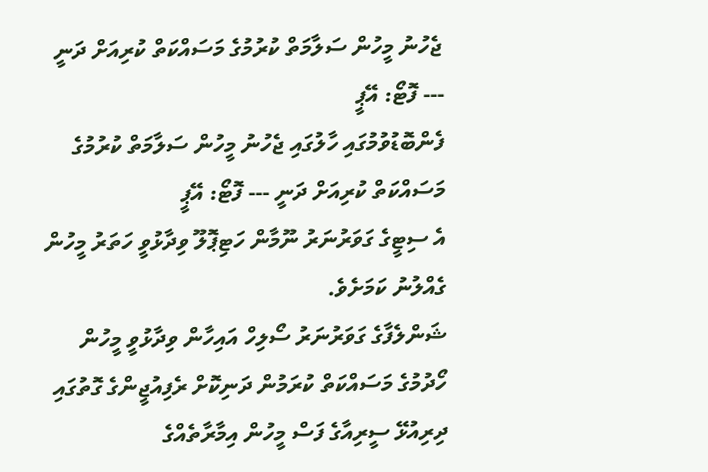ޖެހުނު މީހުން ސަލާމަތް ކުރުމުގެ މަސައްކަތް ކުރިއަށް ދަނީ --- ފޮޓޯ: އޭޕީ
ފެންބޮޑުވުމުގައި ހާލުގައި ޖެހުނު މީހުން ސަލާމަތް ކުރުމުގެ މަސައްކަތް ކުރިއަށް ދަނީ --- ފޮޓޯ: އޭޕީ
އެ ސިޓީގެ ގަވަރުނަރު ނޫމާން ހަޓިޕޮލޫ ވިދާޅުވީ ހަތަރު މީހުން ގެއްލުނު ކަމަށެވެ.
ޝަންލެފާގެ ގަވަރުނަރު ސޯލިހް އައިހާން ވިދާޅުވީ މީހުން ހޯދުމުގެ މަސައްކަތް ކުރަމުން ދަނިކޮށް ރެފިއުޖީންގެ ގޮތުގައި ދިރިއުޅޭ ސީރިއާގެ ފަސް މީހުން އިމާރާތެއްގެ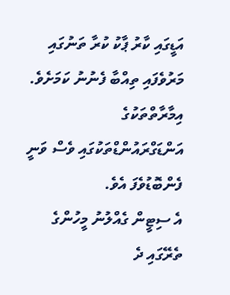އަޑީގައި ކާރު ޕާކު ކުރާ ތަނުގައި މަރުވެފައި ތިއްބާ ފެނުނު ކަމަށެވެ. އިމާރާތްތަކުގެ އަންޑަގްރައުންޑްތަކުގައި ވެސް ވަނީ ފެންބޮޑުވެފަ އެވެ.
އެ ސިޓީން ގެއްލުނު މީހުންގެ ތެރޭގައި ދެ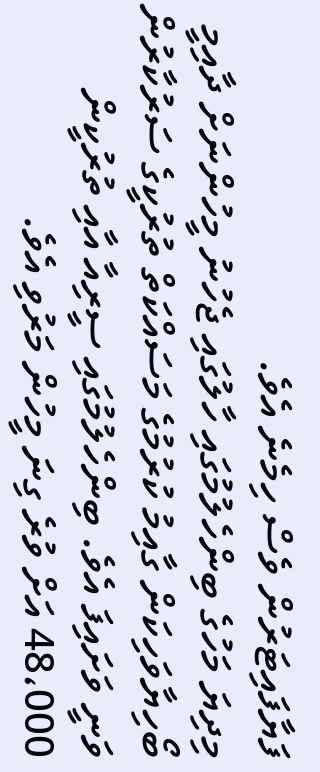ފަޔާފައިޓަރުން ވެސް ހިމެނެ އެވެ.
މިދިޔަ މަހުގެ ބިންހެލުމުގައި ހާލުގައި ޖެހުނު މީހުންނަށް ދާއިމީ ބޯހިޔާވަހިކަން ގާއިމު ކުރުމުގެ މަސައްކަތް ތުރުކީގެ ސަރުކާރުން ވަނީ ވަށައިފަ އެވެ. ބިންހެލުމުގައި ސީރިއާ އާއި ތުރުކީން 48،000 އަށް ވުރެ ގިނަ މީހުން މަރުވި އެވެ.